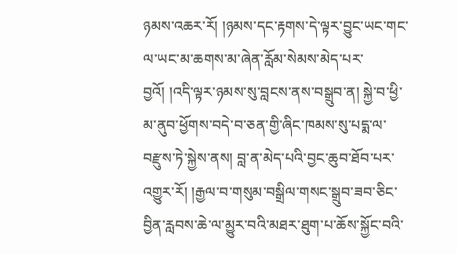ཉམས་འཆར་རོ། །ཉམས་དང་རྟགས་དེ་ལྟར་བྱུང་ཡང་གང་ལ་ཡང་མ་ཆགས་མ་ཞེན་རློམ་སེམས་མེད་པར་བྱའོ། །འདི་ལྟར་ཉམས་སུ་བླངས་ནས་བསྒྲུབ་ན། སྐྱེ་བ་ཕྱི་མ་ནུབ་ཕྱོགས་བདེ་བ་ཅན་གྱི་ཞིང་ཁམས་སུ་པདྨ་ལ་བརྫུས་ཏེ་སྐྱེས་ནས། བླ་ན་མེད་པའི་བྱང་ཆུབ་ཐོབ་པར་འགྱུར་རོ། །རྒྱལ་བ་གསུམ་བསྒྲིལ་གསང་སྒྲུབ་ཟབ་ཅིང་བྱིན་རླབས་ཆེ་ལ་མྱུར་བའི་མཐར་ཐུག་པ་ཆོས་སྐྱོང་བའི་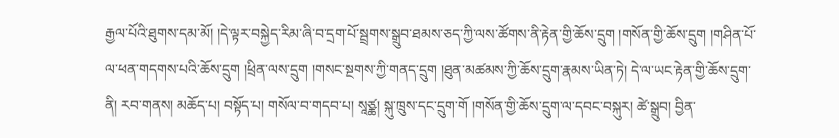རྒྱལ་པོའི་ཐུགས་དམ་མོ། །དེ་ལྟར་བསྐྱེད་རིམ་ཞི་བ་དྲག་པོ་སྦྲགས་སྒྲུབ་ཐམས་ཅད་ཀྱི་ལས་ཚོགས་ནི་རྟེན་གྱི་ཆོས་དྲུག །གསོན་གྱི་ཆོས་དྲུག །གཤིན་པོ་ལ་ཕན་གདགས་པའི་ཆོས་དྲུག །ཕྲིན་ལས་དྲུག །གསང་སྔགས་ཀྱི་གནད་དྲུག །ཐུན་མཚམས་ཀྱི་ཆོས་དྲུག་རྣམས་ཡིན་ཏེ། དེ་ལ་ཡང་རྟེན་གྱི་ཆོས་དྲུག་ནི། རབ་གནས། མཆོད་པ། བསྟོད་པ། གསོལ་བ་གདབ་པ། སཱཙྪ། སྐུ་ཁྲུས་དང་དྲུག་གོ །གསོན་གྱི་ཆོས་དྲུག་ལ་དབང་བསྐུར། ཚེ་སྒྲུབ། བྱིན་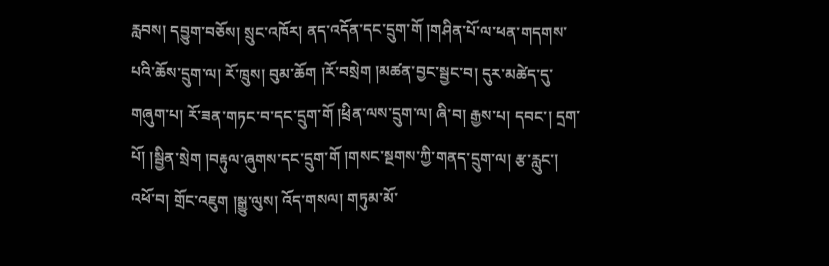རླབས། དབྱུག་བཅོས། སྲུང་འཁོར། ནད་འདོན་དང་དྲུག་གོ །གཤིན་པོ་ལ་ཕན་གདགས་པའི་ཆོས་དྲུག་ལ། རོ་ཁྲུས། བུམ་ཆོག །རོ་བསྲེག །མཚན་བྱང་སྦྱང་བ། དུར་མཚེད་དུ་གཞུག་པ། རོ་ཟན་གཏང་བ་དང་དྲུག་གོ །ཕྲིན་ལས་དྲུག་ལ། ཞི་བ། རྒྱས་པ། དབང་། དྲག་པོ། །སྦྱིན་སྲེག །བརྟུལ་ཞུགས་དང་དྲུག་གོ །གསང་སྔགས་ཀྱི་གནད་དྲུག་ལ། རྩ་རླུང་། འཕོ་བ། གྲོང་འཇུག །སྒྱུ་ལུས། འོད་གསལ། གཏུམ་མོ་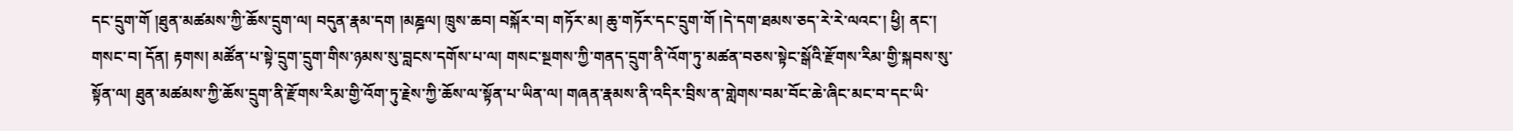དང་དྲུག་གོ །ཐུན་མཚམས་ཀྱི་ཆོས་དྲུག་ལ། བདུན་རྣམ་དག །མཎྜལ། ཁྲུས་ཆབ། བསྐོར་བ། གཏོར་མ། ཆུ་གཏོར་དང་དྲུག་གོ །དེ་དག་ཐམས་ཅད་རེ་རེ་ལའང་། ཕྱི། ནང་། གསང་བ། དོན། རྟགས། མཚོན་པ་སྟེ་དྲུག་དྲུག་གིས་ཉམས་སུ་བླངས་དགོས་པ་ལ། གསང་སྔགས་ཀྱི་གནད་དྲུག་ནི་འོག་ཏུ་མཚན་བཅས་སྟེང་སྒོའི་རྫོགས་རིམ་གྱི་སྐབས་སུ་སྟོན་ལ། ཐུན་མཚམས་ཀྱི་ཆོས་དྲུག་ནི་རྫོགས་རིམ་གྱི་འོག་ཏུ་རྗེས་ཀྱི་ཆོས་ལ་སྟོན་པ་ཡིན་ལ། གཞན་རྣམས་ནི་འདིར་བྲིས་ན་གླེགས་བམ་བོང་ཆེ་ཞིང་མང་བ་དང་ཡི་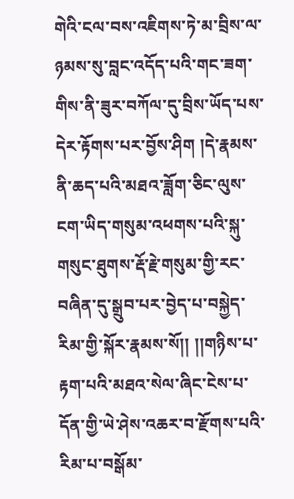གེའི་ངལ་བས་འཇིགས་ཏེ་མ་བྲིས་ལ་ཉམས་སུ་བླང་འདོད་པའི་གང་ཟག་གིས་ནི་ཟུར་བཀོལ་དུ་བྲིས་ཡོད་པས་དེར་རྟོགས་པར་བྱོས་ཤིག །དེ་རྣམས་ནི་ཆད་པའི་མཐའ་ཟློག་ཅིང་ལུས་ངག་ཡིད་གསུམ་འཕགས་པའི་སྐུ་གསུང་ཐུགས་རྡོ་རྗེ་གསུམ་གྱི་རང་བཞིན་དུ་སྒྲུབ་པར་བྱེད་པ་བསྐྱེད་རིམ་གྱི་སྐོར་རྣམས་སོ།། །།གཉིས་པ་རྟག་པའི་མཐའ་སེལ་ཞིང་ངེས་པ་དོན་གྱི་ཡེ་ཤེས་འཆར་བ་རྫོགས་པའི་རིམ་པ་བསྒོམ་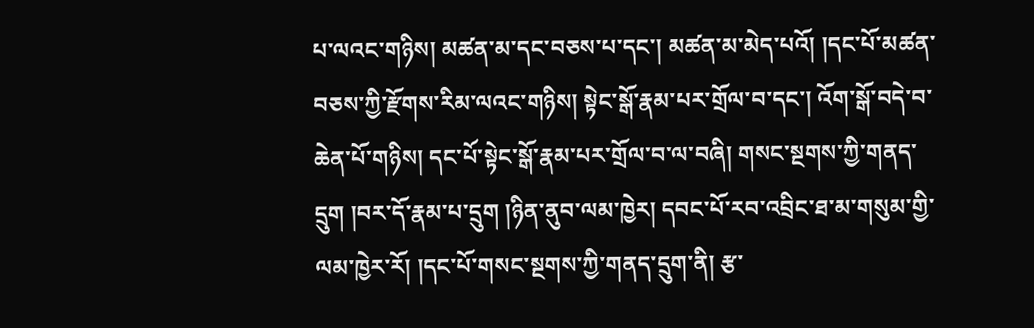པ་ལའང་གཉིས། མཚན་མ་དང་བཅས་པ་དང་། མཚན་མ་མེད་པའོ། །དང་པོ་མཚན་བཅས་ཀྱི་རྫོགས་རིམ་ལའང་གཉིས། སྟེང་སྒོ་རྣམ་པར་གྲོལ་བ་དང་། འོག་སྒོ་བདེ་བ་ཆེན་པོ་གཉིས། དང་པོ་སྟེང་སྒོ་རྣམ་པར་གྲོལ་བ་ལ་བཞི། གསང་སྔགས་ཀྱི་གནད་དྲུག །བར་དོ་རྣམ་པ་དྲུག །ཉིན་ནུབ་ལམ་ཁྱེར། དབང་པོ་རབ་འབྲིང་ཐ་མ་གསུམ་གྱི་ལམ་ཁྱེར་རོ། །དང་པོ་གསང་སྔགས་ཀྱི་གནད་དྲུག་ནི། རྩ་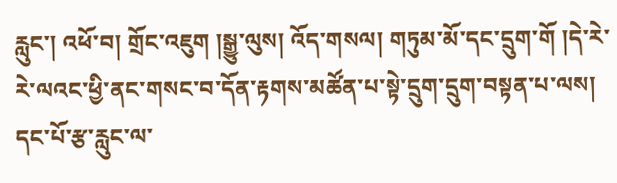རླུང་། འཕོ་བ། གྲོང་འཇུག །སྒྱུ་ལུས། འོད་གསལ། གཏུམ་མོ་དང་དྲུག་གོ །དེ་རེ་རེ་ལའང་ཕྱི་ནང་གསང་བ་དོན་རྟགས་མཚོན་པ་སྟེ་དྲུག་དྲུག་བསྟན་པ་ལས། དང་པོ་རྩ་རླུང་ལ་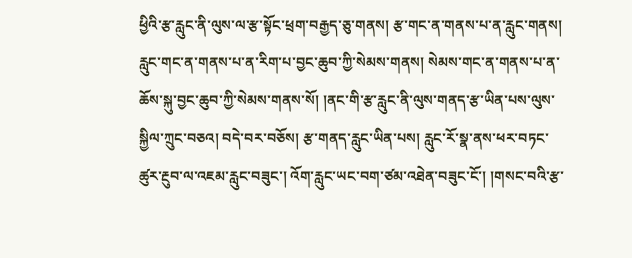ཕྱིའི་རྩ་རླུང་ནི་ལུས་ལ་རྩ་སྟོང་ཕྲག་བརྒྱད་ཅུ་གནས། རྩ་གང་ན་གནས་པ་ན་རླུང་གནས། རླུང་གང་ན་གནས་པ་ན་རིག་པ་བྱང་ཆུབ་ཀྱི་སེམས་གནས། སེམས་གང་ན་གནས་པ་ན་ཆོས་སྐུ་བྱང་ཆུབ་ཀྱི་སེམས་གནས་སོ། །ནང་གི་རྩ་རླུང་ནི་ལུས་གནད་རྩ་ཡིན་པས་ལུས་སྐྱིལ་ཀྲུང་བཅའ། བདེ་བར་བཅོས། རྩ་གནད་རླུང་ཡིན་པས། རླུང་རོ་སྣ་ནས་ཕར་བཏང་ཚུར་རྔུབ་ལ་འཇམ་རླུང་བཟུང་། འོག་རླུང་ཡང་བག་ཙམ་འཐེན་བཟུང་ངོ་། །གསང་བའི་རྩ་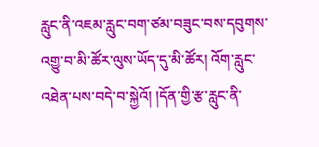རླུང་ནི་འཇམ་རླུང་བག་ཙམ་བཟུང་བས་དབུགས་འགྱུ་བ་མི་ཚོར་ལུས་ཡོད་དུ་མི་ཚོར། འོག་རླུང་འཐེན་པས་བདེ་བ་སྐྱེའོ། །དོན་གྱི་རྩ་རླུང་ནི་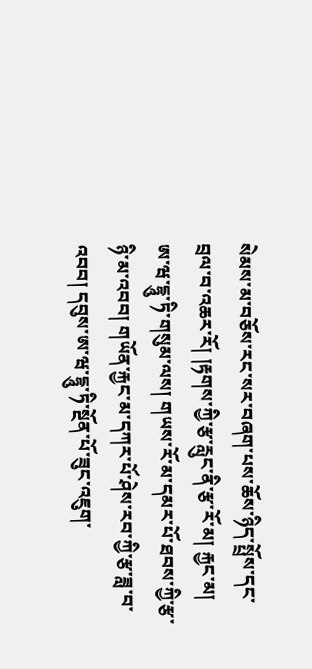སེམས་མ་བཅོས་རང་སར་བཞག་པས་ཆོས་ཉིད་སྤྲོས་དང་བྲལ་བ་འཆར་རོ། །རྟགས་ཀྱི་རྩ་རླུང་ནི་རྩ་རོ་མ། རྐྱང་མ། ཨ་ཝ་དྷཱུ་ཏི་གསུམ་ལས། གཡས་རོ་མ་དམར་པོ་ཐབས་ཀྱི་རྩ་ཉི་མ་འབབ། གཡོན་རྐྱང་མ་དཀར་པོ་ཤེས་རབ་ཀྱི་རྩ་ཟླ་བ་འབབ། དབུས་ཨ་ཝ་དྷཱུ་ཏི་སྔོན་པོ་ཟུང་འཇུག་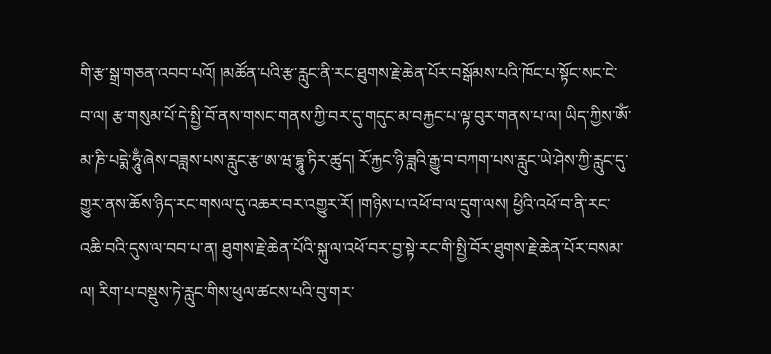གི་རྩ་སྒྲ་གཅན་འབབ་པའོ། །མཚོན་པའི་རྩ་རླུང་ནི་རང་ཐུགས་རྗེ་ཆེན་པོར་བསྒོམས་པའི་ཁོང་པ་སྟོང་སང་ངེ་བ་ལ། རྩ་གསུམ་པོ་དེ་སྤྱི་བོ་ནས་གསང་གནས་ཀྱི་བར་དུ་གདུང་མ་བརྐྱང་པ་ལྟ་བུར་གནས་པ་ལ། ཡིད་ཀྱིས་ཨོཾ་མ་ཎི་པདྨེ་ཧཱུྃ་ཞེས་བཟླས་པས་རླུང་རྩ་ཨ་ཝ་དྷཱུ་ཏིར་ཚུད། རོ་རྐྱང་ཉི་ཟླའི་རྒྱུ་བ་བཀག་པས་རླུང་ཡེ་ཤེས་ཀྱི་རླུང་དུ་གྱུར་ནས་ཆོས་ཉིད་རང་གསལ་དུ་འཆར་བར་འགྱུར་རོ། །གཉིས་པ་འཕོ་བ་ལ་དྲུག་ལས། ཕྱིའི་འཕོ་བ་ནི་རང་འཆི་བའི་དུས་ལ་བབ་པ་ན། ཐུགས་རྗེ་ཆེན་པོའི་སྐུ་ལ་འཕོ་བར་བྱ་སྟེ་རང་གི་སྤྱི་བོར་ཐུགས་རྗེ་ཆེན་པོར་བསམ་ལ། རིག་པ་བསྡུས་ཏེ་རླུང་གིས་ཕུལ་ཚངས་པའི་བུ་གར་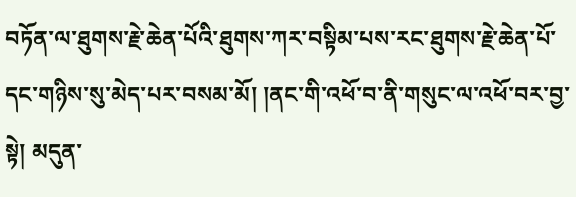བཏོན་ལ་ཐུགས་རྗེ་ཆེན་པོའི་ཐུགས་ཀར་བསྟིམ་པས་རང་ཐུགས་རྗེ་ཆེན་པོ་དང་གཉིས་སུ་མེད་པར་བསམ་མོ། །ནང་གི་འཕོ་བ་ནི་གསུང་ལ་འཕོ་བར་བྱ་སྟེ། མདུན་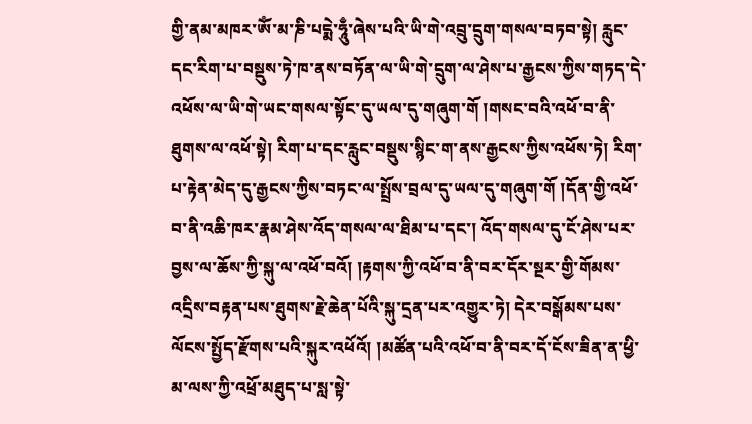གྱི་ནམ་མཁར་ཨོཾ་མ་ཎི་པདྨེ་ཧཱུྃ་ཞེས་པའི་ཡི་གེ་འབྲུ་དྲུག་གསལ་བཏབ་སྟེ། རླུང་དང་རིག་པ་བསྡུས་ཏེ་ཁ་ནས་བཏོན་ལ་ཡི་གེ་དྲུག་ལ་ཤེས་པ་རྒྱངས་ཀྱིས་གཏད་དེ་འཕོས་ལ་ཡི་གེ་ཡང་གསལ་སྟོང་དུ་ཡལ་དུ་གཞུག་གོ །གསང་བའི་འཕོ་བ་ནི་ཐུགས་ལ་འཕོ་སྟེ། རིག་པ་དང་རླུང་བསྡུས་སྙིང་ག་ནས་རྒྱངས་ཀྱིས་འཕོས་ཏེ། རིག་པ་རྟེན་མེད་དུ་རྒྱངས་ཀྱིས་བཏང་ལ་སྤྲོས་བྲལ་དུ་ཡལ་དུ་གཞུག་གོ །དོན་གྱི་འཕོ་བ་ནི་འཆི་ཁར་རྣམ་ཤེས་འོད་གསལ་ལ་ཐིམ་པ་དང་། འོད་གསལ་དུ་ངོ་ཤེས་པར་བྱས་ལ་ཆོས་ཀྱི་སྐུ་ལ་འཕོ་བའོ། །རྟགས་ཀྱི་འཕོ་བ་ནི་བར་དོར་སྔར་གྱི་གོམས་འདྲིས་བརྟན་པས་ཐུགས་རྗེ་ཆེན་པོའི་སྐུ་དྲན་པར་འགྱུར་ཏེ། དེར་བསྒོམས་པས་ལོངས་སྤྱོད་རྫོགས་པའི་སྐུར་འཕོའོ། །མཚོན་པའི་འཕོ་བ་ནི་བར་དོ་ངོས་ཟིན་ན་ཕྱི་མ་ལས་ཀྱི་འཕྲོ་མཐུད་པ་སླ་སྟེ་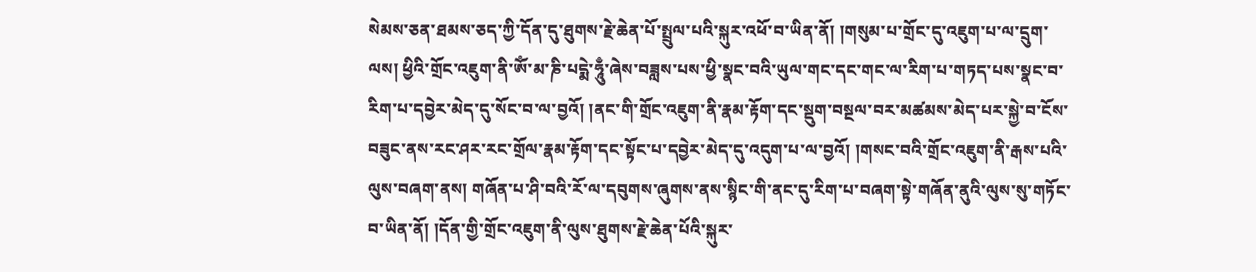སེམས་ཅན་ཐམས་ཅད་ཀྱི་དོན་དུ་ཐུགས་རྗེ་ཆེན་པོ་སྤྲུལ་པའི་སྐུར་འཕོ་བ་ཡིན་ནོ། །གསུམ་པ་གྲོང་དུ་འཇུག་པ་ལ་དྲུག་ལས། ཕྱིའི་གྲོང་འཇུག་ནི་ཨོཾ་མ་ཎི་པདྨེ་ཧཱུྃ་ཞེས་བཟླས་པས་ཕྱི་སྣང་བའི་ཡུལ་གང་དང་གང་ལ་རིག་པ་གཏད་པས་སྣང་བ་རིག་པ་དབྱེར་མེད་དུ་སོང་བ་ལ་བྱའོ། །ནང་གི་གྲོང་འཇུག་ནི་རྣམ་རྟོག་དང་སྡུག་བསྔལ་བར་མཚམས་མེད་པར་སྐྱེ་བ་ངོས་བཟུང་ནས་རང་ཤར་རང་གྲོལ་རྣམ་རྟོག་དང་སྟོང་པ་དབྱེར་མེད་དུ་འདུག་པ་ལ་བྱའོ། །གསང་བའི་གྲོང་འཇུག་ནི་རྒས་པའི་ལུས་བཞག་ནས། གཞོན་པ་ཤི་བའི་རོ་ལ་དབུགས་ཞུགས་ནས་སྙིང་གི་ནང་དུ་རིག་པ་བཞག་སྟེ་གཞོན་ནུའི་ལུས་སུ་གཏོང་བ་ཡིན་ནོ། །དོན་གྱི་གྲོང་འཇུག་ནི་ལུས་ཐུགས་རྗེ་ཆེན་པོའི་སྐུར་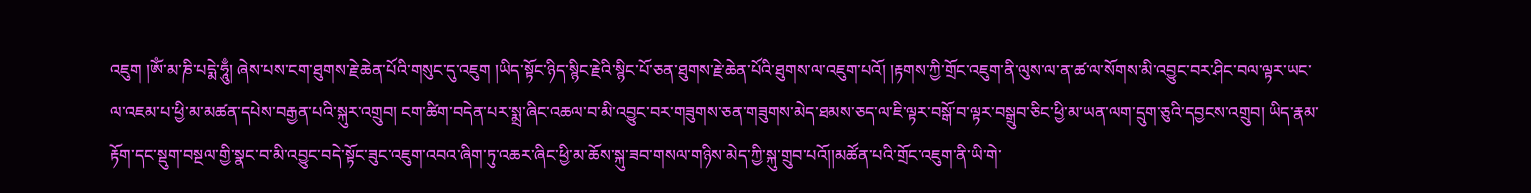འཇུག །ཨོཾ་མ་ཎི་པདྨེ་ཧཱུྃ། ཞེས་པས་ངག་ཐུགས་རྗེ་ཆེན་པོའི་གསུང་དུ་འཇུག །ཡིད་སྟོང་ཉིད་སྙིང་རྗེའི་སྙིང་པོ་ཅན་ཐུགས་རྗེ་ཆེན་པོའི་ཐུགས་ལ་འཇུག་པའོ། །རྟགས་ཀྱི་གྲོང་འཇུག་ནི་ལུས་ལ་ན་ཚ་ལ་སོགས་མི་འབྱུང་བར་ཤིང་བལ་ལྟར་ཡང་ལ་འཇམ་པ་ཕྱི་མ་མཚན་དཔེས་བརྒྱན་པའི་སྐུར་འགྲུབ། ངག་ཚིག་བདེན་པར་སྨྲ་ཞིང་འཆལ་བ་མི་འབྱུང་བར་གཟུགས་ཅན་གཟུགས་མེད་ཐམས་ཅད་ལ་ཇི་ལྟར་བསྒོ་བ་ལྟར་བསྒྲུབ་ཅིང་ཕྱི་མ་ཡན་ལག་དྲུག་ཅུའི་དབྱངས་འགྲུབ། ཡིད་རྣམ་རྟོག་དང་སྡུག་བསྔལ་གྱི་སྣང་བ་མི་འབྱུང་བདེ་སྟོང་ཟུང་འཇུག་འབའ་ཞིག་ཏུ་འཆར་ཞིང་ཕྱི་མ་ཆོས་སྐུ་ཟབ་གསལ་གཉིས་མེད་ཀྱི་སྐུ་གྲུབ་པའོ།།མཚོན་པའི་གྲོང་འཇུག་ནི་ཡི་གེ་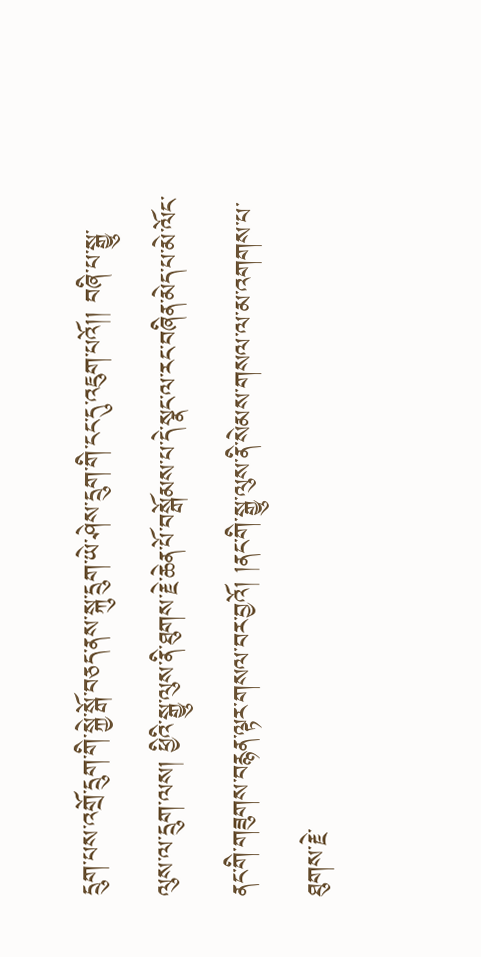དྲུག་པས་འགྲོ་དྲུག་གི་སྐྱེ་སྒོ་བཅད་ནས་སྐུ་དྲུག་ཡེ་ཤེས་དྲུག་གི་ངང་དུ་འཇུག་པའོ།། བཞི་པ་སྒྱུ་ལུས་ལ་དྲུག་ལས། ཕྱིའི་སྒྱུ་ལུས་ནི་ཐུགས་རྗེ་ཆེན་པོ་བསྒོམས་པ་དེ་སྣང་ལ་རང་བཞིན་མེད་པ་མེ་ལོང་ནང་གི་གཟུགས་བརྙན་ལྟར་གསལ་བར་བྱའོ། །ནང་གི་སྒྱུ་ལུས་ནི་སེམས་གསལ་ལ་མ་འགགས་པ་ཐུགས་རྗེ་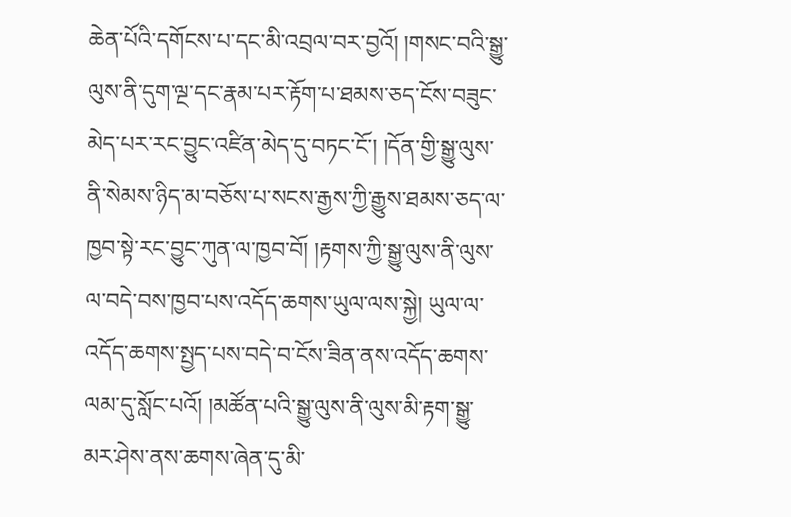ཆེན་པོའི་དགོངས་པ་དང་མི་འབྲལ་བར་བྱའོ། །གསང་བའི་སྒྱུ་ལུས་ནི་དུག་ལྔ་དང་རྣམ་པར་རྟོག་པ་ཐམས་ཅད་ངོས་བཟུང་མེད་པར་རང་བྱུང་འཛིན་མེད་དུ་བཏང་ངོ་། །དོན་གྱི་སྒྱུ་ལུས་ནི་སེམས་ཉིད་མ་བཅོས་པ་སངས་རྒྱས་ཀྱི་རྒྱུས་ཐམས་ཅད་ལ་ཁྱབ་སྟེ་རང་བྱུང་ཀུན་ལ་ཁྱབ་བོ། །རྟགས་ཀྱི་སྒྱུ་ལུས་ནི་ལུས་ལ་བདེ་བས་ཁྱབ་པས་འདོད་ཆགས་ཡུལ་ལས་སྐྱེ། ཡུལ་ལ་འདོད་ཆགས་སྤྱད་པས་བདེ་བ་ངོས་ཟིན་ནས་འདོད་ཆགས་ལམ་དུ་སློང་པའོ། །མཚོན་པའི་སྒྱུ་ལུས་ནི་ལུས་མི་རྟག་སྒྱུ་མར་ཤེས་ནས་ཆགས་ཞེན་དུ་མི་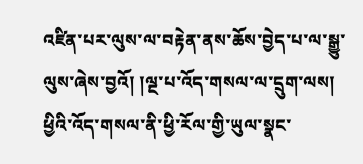འཛིན་པར་ལུས་ལ་བརྟེན་ནས་ཆོས་བྱེད་པ་ལ་སྒྱུ་ལུས་ཞེས་བྱའོ། །ལྔ་པ་འོད་གསལ་ལ་དྲུག་ལས། ཕྱིའི་འོད་གསལ་ནི་ཕྱི་རོལ་གྱི་ཡུལ་སྣང་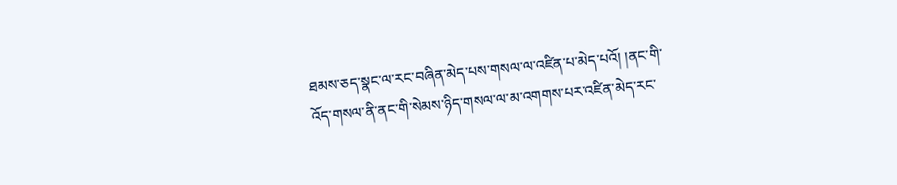ཐམས་ཅད་སྣང་ལ་རང་བཞིན་མེད་པས་གསལ་ལ་འཛིན་པ་མེད་པའོ། །ནང་གི་འོད་གསལ་ནི་ནང་གི་སེམས་ཉིད་གསལ་ལ་མ་འགགས་པར་འཛིན་མེད་རང་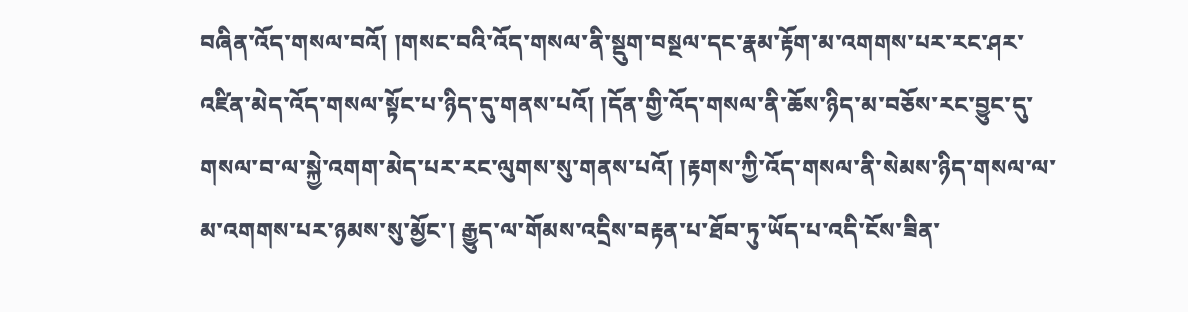བཞིན་འོད་གསལ་བའོ། །གསང་བའི་འོད་གསལ་ནི་སྡུག་བསྔལ་དང་རྣམ་རྟོག་མ་འགགས་པར་རང་ཤར་འཛིན་མེད་འོད་གསལ་སྟོང་པ་ཉིད་དུ་གནས་པའོ། །དོན་གྱི་འོད་གསལ་ནི་ཆོས་ཉིད་མ་བཅོས་རང་བྱུང་དུ་གསལ་བ་ལ་སྐྱེ་འགག་མེད་པར་རང་ལུགས་སུ་གནས་པའོ། །རྟགས་ཀྱི་འོད་གསལ་ནི་སེམས་ཉིད་གསལ་ལ་མ་འགགས་པར་ཉམས་སུ་མྱོང་། རྒྱུད་ལ་གོམས་འདྲིས་བརྟན་པ་ཐོབ་ཏུ་ཡོད་པ་འདི་ངོས་ཟིན་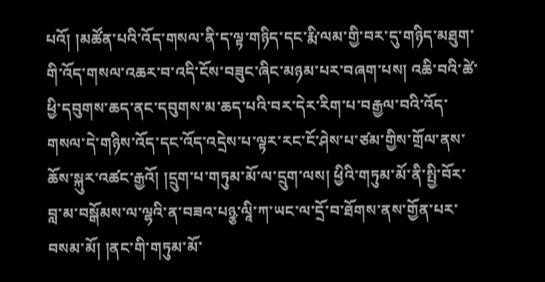པའོ། །མཚོན་པའི་འོད་གསལ་ནི་ད་ལྟ་གཉིད་དང་རྨི་ལམ་གྱི་བར་དུ་གཉིད་མཐུག་གི་འོད་གསལ་འཆར་བ་འདི་ངོས་བཟུང་ཞིང་མཉམ་པར་བཞག་པས། འཆི་བའི་ཚེ་ཕྱི་དབུགས་ཆད་ནང་དབུགས་མ་ཆད་པའི་བར་དེར་རིག་པ་བརྒྱལ་བའི་འོད་གསལ་དེ་གཉིས་འོད་དང་འོད་འདྲེས་པ་ལྟར་རང་ངོ་ཤེས་པ་ཙམ་གྱིས་གྲོལ་ནས་ཆོས་སྐུར་འཚང་རྒྱའོ། །དྲུག་པ་གཏུམ་མོ་ལ་དྲུག་ལས། ཕྱིའི་གཏུམ་མོ་ནི་སྤྱི་བོར་བླ་མ་བསྒོམས་ལ་ལྷའི་ན་བཟའ་པཉྩ་ལཱི་ཀ་ཡང་ལ་དྲོ་བ་ཐོགས་ནས་གྱོན་པར་བསམ་མོ། །ནང་གི་གཏུམ་མོ་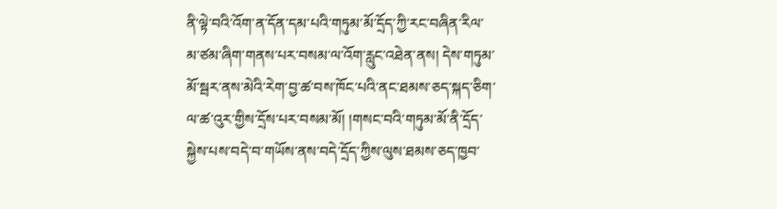ནི་ལྟེ་བའི་འོག་ན་དོན་དམ་པའི་གཏུམ་མོ་དྲོད་ཀྱི་རང་བཞིན་རིལ་མ་ཙམ་ཞིག་གནས་པར་བསམ་ལ་འོག་རླུང་འཐེན་ནས། དེས་གཏུམ་མོ་སྦར་ནས་མེའི་རེག་བྱ་ཚ་བས་ཁོང་པའི་ནང་ཐམས་ཅད་སྐད་ཅིག་ལ་ཚ་འུར་གྱིས་དྲོས་པར་བསམ་མོ། །གསང་བའི་གཏུམ་མོ་ནི་དྲོད་སྐྱེས་པས་བདེ་བ་གཡོས་ནས་བདེ་དྲོད་ཀྱིས་ལུས་ཐམས་ཅད་ཁྱབ་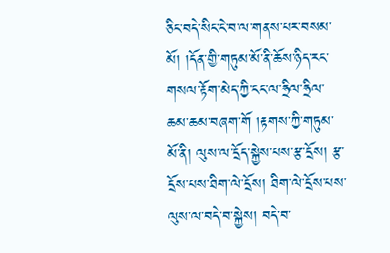ཅིང་བདེ་སིང་ངེ་བ་ལ་གནས་པར་བསམ་མོ། །དོན་གྱི་གཏུམ་མོ་ནི་ཆོས་ཉིད་རང་གསལ་རྟོག་མེད་ཀྱི་ངང་ལ་ཧྲིལ་ཧྲིལ་ཆམ་ཆམ་བཞག་གོ །རྟགས་ཀྱི་གཏུམ་མོ་ནི། ལུས་ལ་དྲོད་སྐྱེས་པས་རྩ་དྲོས། རྩ་དྲོས་པས་ཐིག་ལེ་དྲོས། ཐིག་ལེ་དྲོས་པས་ལུས་ལ་བདེ་བ་སྐྱེས། བདེ་བ་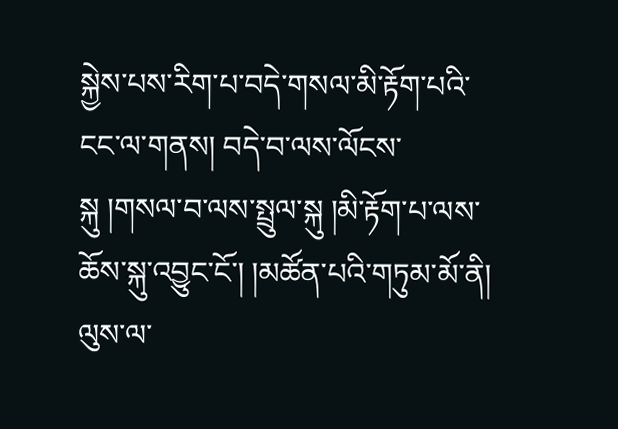སྐྱེས་པས་རིག་པ་བདེ་གསལ་མི་རྟོག་པའི་ངང་ལ་གནས། བདེ་བ་ལས་ལོངས་སྐུ །གསལ་བ་ལས་སྤྲུལ་སྐུ །མི་རྟོག་པ་ལས་ཆོས་སྐུ་འབྱུང་ངོ་། །མཚོན་པའི་གཏུམ་མོ་ནི། ལུས་ལ་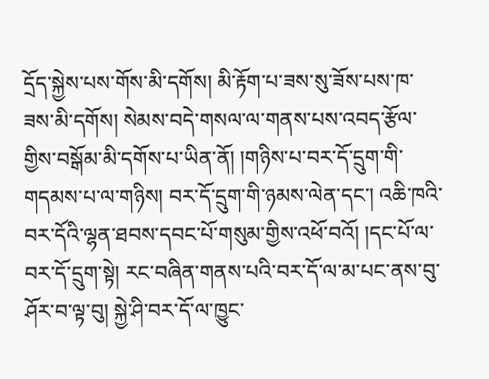དྲོད་སྐྱེས་པས་གོས་མི་དགོས། མི་རྟོག་པ་ཟས་སུ་ཟོས་པས་ཁ་ཟས་མི་དགོས། སེམས་བདེ་གསལ་ལ་གནས་པས་འབད་རྩོལ་གྱིས་བསྒོམ་མི་དགོས་པ་ཡིན་ནོ། །གཉིས་པ་བར་དོ་དྲུག་གི་གདམས་པ་ལ་གཉིས། བར་དོ་དྲུག་གི་ཉམས་ལེན་དང་། འཆི་ཁའི་བར་དོའི་ལྷན་ཐབས་དབང་པོ་གསུམ་གྱིས་འཕོ་བའོ། །དང་པོ་ལ་བར་དོ་དྲུག་སྟེ། རང་བཞིན་གནས་པའི་བར་དོ་ལ་མ་པང་ནས་བུ་ཤོར་བ་ལྟ་བུ། སྐྱེ་ཤི་བར་དོ་ལ་ཁྱུང་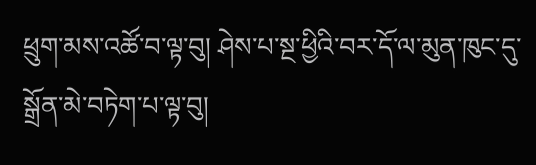ཕྲུག་མས་འཚོ་བ་ལྟ་བུ། ཤེས་པ་སྔ་ཕྱིའི་བར་དོ་ལ་མུན་ཁུང་དུ་སྒྲོན་མེ་བཏེག་པ་ལྟ་བུ།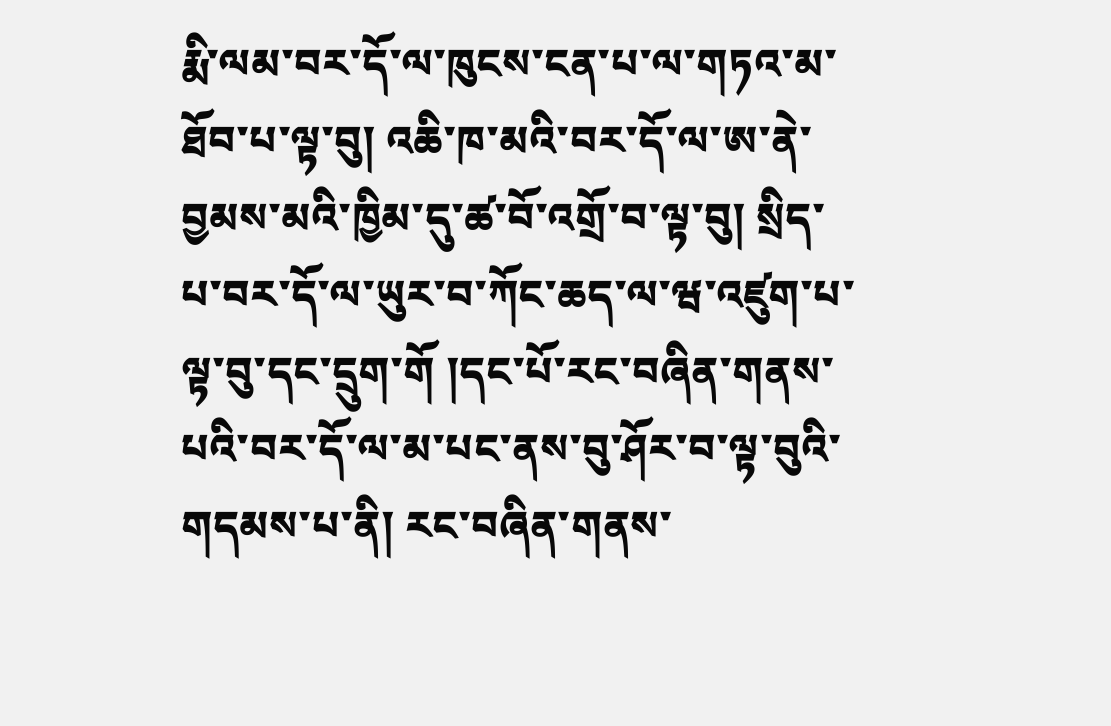རྨི་ལམ་བར་དོ་ལ་ཁུངས་ངན་པ་ལ་གཏའ་མ་ཐོབ་པ་ལྟ་བུ། འཆི་ཁ་མའི་བར་དོ་ལ་ཨ་ནེ་བྱམས་མའི་ཁྱིམ་དུ་ཚ་བོ་འགྲོ་བ་ལྟ་བུ། སྲིད་པ་བར་དོ་ལ་ཡུར་བ་ཀོང་ཆད་ལ་ཝ་འཛུག་པ་ལྟ་བུ་དང་དྲུག་གོ །དང་པོ་རང་བཞིན་གནས་པའི་བར་དོ་ལ་མ་པང་ནས་བུ་ཤོར་བ་ལྟ་བུའི་གདམས་པ་ནི། རང་བཞིན་གནས་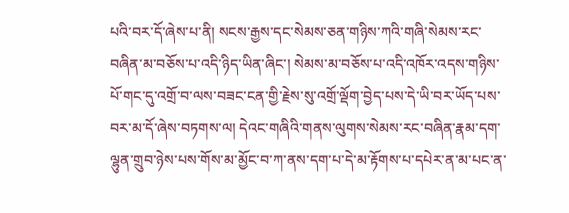པའི་བར་དོ་ཞེས་པ་ནི། སངས་རྒྱས་དང་སེམས་ཅན་གཉིས་ཀའི་གཞི་སེམས་རང་བཞིན་མ་བཅོས་པ་འདི་ཉིད་ཡིན་ཞིང་། སེམས་མ་བཅོས་པ་འདི་འཁོར་འདས་གཉིས་པོ་གང་དུ་འགྲོ་བ་ལས་བཟང་ངན་གྱི་རྗེས་སུ་འགྲོ་ལྡོག་བྱེད་པས་དེ་ཡི་བར་ཡོད་པས་བར་མ་དོ་ཞེས་བཏགས་ལ། དེའང་གཞིའི་གནས་ལུགས་སེམས་རང་བཞིན་རྣམ་དག་ལྷུན་གྲུབ་ཉེས་པས་གོས་མ་མྱོང་བ་ཀ་ནས་དག་པ་དེ་མ་རྟོགས་པ་དཔེར་ན་མ་པང་ན་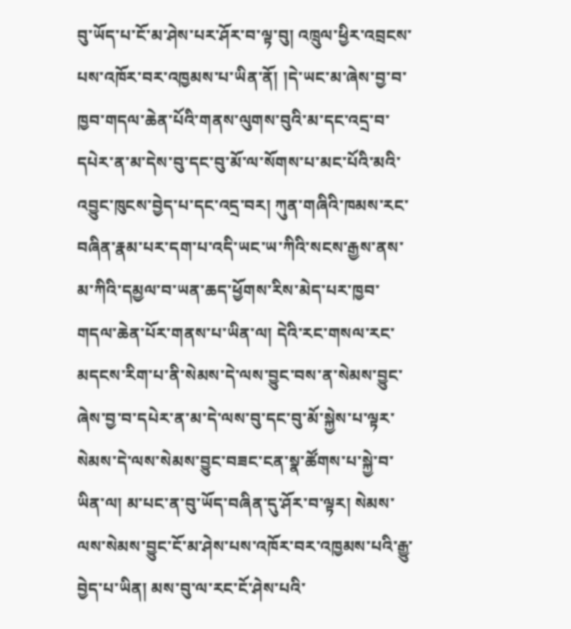བུ་ཡོད་པ་ངོ་མ་ཤེས་པར་ཤོར་བ་ལྟ་བུ། འཁྲུལ་ཕྱིར་འབྲངས་པས་འཁོར་བར་འཁྱམས་པ་ཡིན་ནོ། །དེ་ཡང་མ་ཞེས་བྱ་བ་ཁྱབ་གདལ་ཆེན་པོའི་གནས་ལུགས་བུའི་མ་དང་འདྲ་བ་དཔེར་ན་མ་དེས་བུ་དང་བུ་མོ་ལ་སོགས་པ་མང་པོའི་མའི་འབྱུང་ཁུངས་བྱེད་པ་དང་འདྲ་བར། ཀུན་གཞིའི་ཁམས་རང་བཞིན་རྣམ་པར་དག་པ་འདི་ཡང་ཡ་ཀིའི་སངས་རྒྱས་ནས་མ་ཀིའི་དམྱལ་བ་ཡན་ཆད་ཕྱོགས་རིས་མེད་པར་ཁྱབ་གདལ་ཆེན་པོར་གནས་པ་ཡིན་ལ། དེའི་རང་གསལ་རང་མདངས་རིག་པ་ནི་སེམས་དེ་ལས་བྱུང་བས་ན་སེམས་བྱུང་ཞེས་བྱ་བ་དཔེར་ན་མ་དེ་ལས་བུ་དང་བུ་མོ་སྐྱེས་པ་ལྟར་སེམས་དེ་ལས་སེམས་བྱུང་བཟང་ངན་སྣ་ཚོགས་པ་སྐྱེ་བ་ཡིན་ལ། མ་པང་ན་བུ་ཡོད་བཞིན་དུ་ཤོར་བ་ལྟར། སེམས་ལས་སེམས་བྱུང་ངོ་མ་ཤེས་པས་འཁོར་བར་འཁྱམས་པའི་རྒྱུ་བྱེད་པ་ཡིན། མས་བུ་ལ་རང་ངོ་ཤེས་པའི་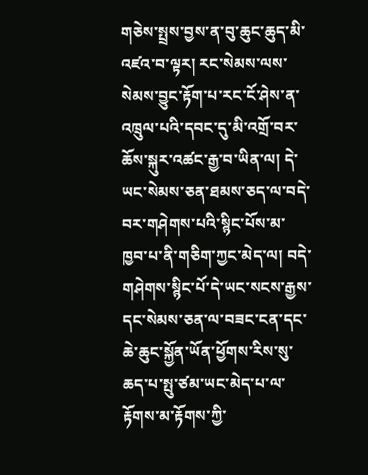གཅེས་སྤྲས་བྱས་ན་བུ་ཆུང་ཆུད་མི་འཛའ་བ་ལྟར། རང་སེམས་ལས་སེམས་བྱུང་རྟོག་པ་རང་ངོ་ཤེས་ན་འཁྲུལ་པའི་དབང་དུ་མི་འགྲོ་བར་ཆོས་སྐུར་འཚང་རྒྱ་བ་ཡིན་ལ། དེ་ཡང་སེམས་ཅན་ཐམས་ཅད་ལ་བདེ་བར་གཤེགས་པའི་སྙིང་པོས་མ་ཁྱབ་པ་ནི་གཅིག་ཀྱང་མེད་ལ། བདེ་གཤེགས་སྙིང་པོ་དེ་ཡང་སངས་རྒྱས་དང་སེམས་ཅན་ལ་བཟང་ངན་དང་ཆེ་ཆུང་སྐྱོན་ཡོན་ཕྱོགས་རིས་སུ་ཆད་པ་སྤུ་ཙམ་ཡང་མེད་པ་ལ་རྟོགས་མ་རྟོགས་ཀྱི་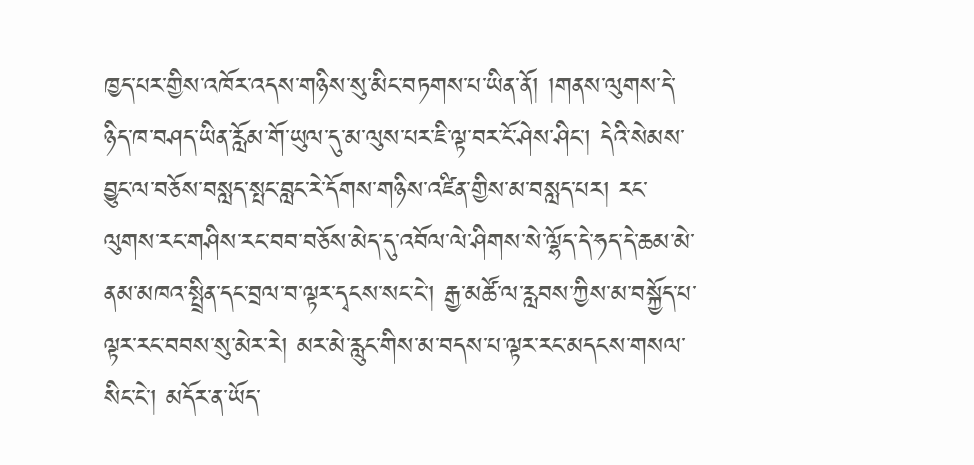ཁྱད་པར་གྱིས་འཁོར་འདས་གཉིས་སུ་མིང་བཏགས་པ་ཡིན་ནོ། །གནས་ལུགས་དེ་ཉིད་ཁ་བཤད་ཡིན་རློམ་གོ་ཡུལ་དུ་མ་ལུས་པར་ཇི་ལྟ་བར་ངོ་ཤེས་ཤིང་། དེའི་སེམས་བྱུང་ལ་བཅོས་བསླད་སྤང་བླང་རེ་དོགས་གཉིས་འཛིན་གྱིས་མ་བསླད་པར། རང་ལུགས་རང་གཤིས་རང་བབ་བཅོས་མེད་དུ་འབོལ་ལེ་ཤིགས་སེ་ལྷོད་དེ་ཧད་དེ་ཆམ་མེ་ནམ་མཁའ་སྤྲིན་དང་བྲལ་བ་ལྟར་དྭངས་སང་ངེ་། རྒྱ་མཚོ་ལ་རླབས་ཀྱིས་མ་བསྐྱོད་པ་ལྟར་རང་བབས་སུ་མེར་རེ། མར་མེ་རླུང་གིས་མ་བདས་པ་ལྟར་རང་མདངས་གསལ་སིང་ངེ་། མདོར་ན་ཡོད་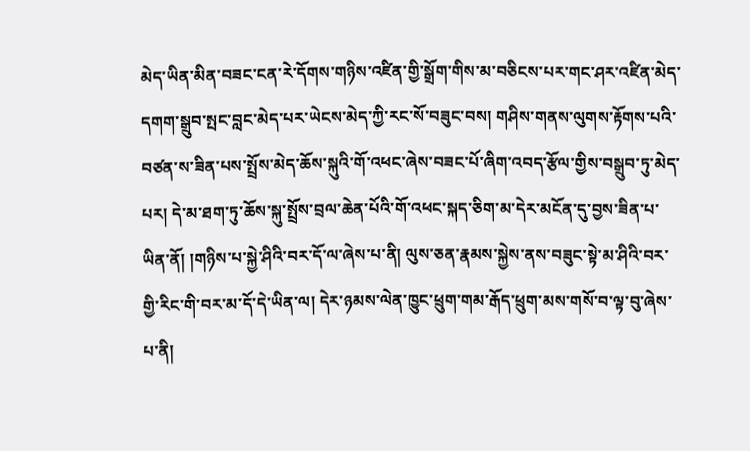མེད་ཡིན་མིན་བཟང་ངན་རེ་དོགས་གཉིས་འཛིན་གྱི་སྒྲོག་གིས་མ་བཅིངས་པར་གང་ཤར་འཛིན་མེད་དགག་སྒྲུབ་སྤང་བླང་མེད་པར་ཡེངས་མེད་ཀྱི་རང་སོ་བཟུང་བས། གཤིས་གནས་ལུགས་རྟོགས་པའི་བཙན་ས་ཟིན་པས་སྤྲོས་མེད་ཆོས་སྐུའི་གོ་འཕང་ཞེས་བཟང་པོ་ཞིག་འབད་རྩོལ་གྱིས་བསྒྲུབ་ཏུ་མེད་པར། དེ་མ་ཐག་ཏུ་ཆོས་སྐུ་སྤྲོས་བྲལ་ཆེན་པོའི་གོ་འཕང་སྐད་ཅིག་མ་དེར་མངོན་དུ་བྱས་ཟིན་པ་ཡིན་ནོ། །གཉིས་པ་སྐྱེ་ཤིའི་བར་དོ་ལ་ཞེས་པ་ནི། ལུས་ཅན་རྣམས་སྐྱེས་ནས་བཟུང་སྟེ་མ་ཤིའི་བར་གྱི་རིང་གི་བར་མ་དོ་དེ་ཡིན་ལ། དེར་ཉམས་ལེན་ཁྱུང་ཕྲུག་གམ་རྒོད་ཕྲུག་མས་གསོ་བ་ལྟ་བུ་ཞེས་པ་ནི།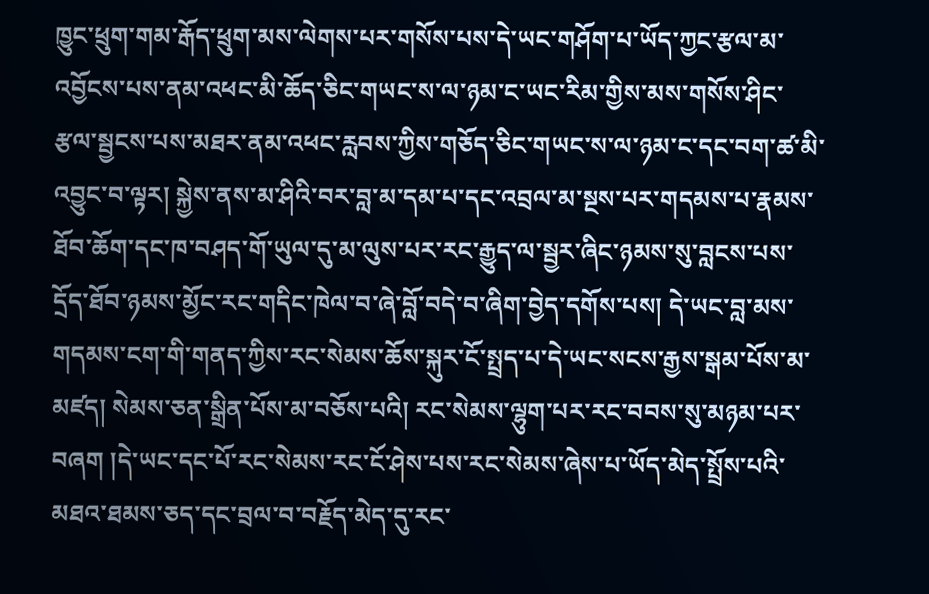ཁྱུང་ཕྲུག་གམ་རྒོད་ཕྲུག་མས་ལེགས་པར་གསོས་པས་དེ་ཡང་གཤོག་པ་ཡོད་ཀྱང་རྩལ་མ་འབྱོངས་པས་ནམ་འཕང་མི་ཆོད་ཅིང་གཡང་ས་ལ་ཉམ་ང་ཡང་རིམ་གྱིས་མས་གསོས་ཤིང་རྩལ་སྦྱངས་པས་མཐར་ནམ་འཕང་རླབས་ཀྱིས་གཅོད་ཅིང་གཡང་ས་ལ་ཉམ་ང་དང་བག་ཚ་མི་འབྱུང་བ་ལྟར། སྐྱེས་ནས་མ་ཤིའི་བར་བླ་མ་དམ་པ་དང་འབྲལ་མ་སྔས་པར་གདམས་པ་རྣམས་ཐོབ་ཆོག་དང་ཁ་བཤད་གོ་ཡུལ་དུ་མ་ལུས་པར་རང་རྒྱུད་ལ་སྦྱར་ཞིང་ཉམས་སུ་བླངས་པས་དྲོད་ཐོབ་ཉམས་མྱོང་རང་གདིང་ཁེལ་བ་ཞེ་བློ་བདེ་བ་ཞིག་བྱེད་དགོས་པས། དེ་ཡང་བླ་མས་གདམས་ངག་གི་གནད་ཀྱིས་རང་སེམས་ཆོས་སྐུར་ངོ་སྤྲད་པ་དེ་ཡང་སངས་རྒྱས་སྒམ་པོས་མ་མཛད། སེམས་ཅན་སྒྲིན་པོས་མ་བཅོས་པའི། རང་སེམས་ལྷུག་པར་རང་བབས་སུ་མཉམ་པར་བཞག །དེ་ཡང་དང་པོ་རང་སེམས་རང་ངོ་ཤེས་པས་རང་སེམས་ཞེས་པ་ཡོད་མེད་སྤྲོས་པའི་མཐའ་ཐམས་ཅད་དང་བྲལ་བ་བརྗོད་མེད་དུ་རང་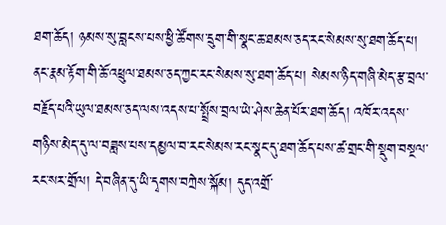ཐག་ཆོད། ཉམས་སུ་བླངས་པས་ཕྱི་ཚོགས་དྲུག་གི་སྣང་ཆ་ཐམས་ཅད་རང་སེམས་སུ་ཐག་ཆོད་པ། ནང་རྣམ་རྟོག་གི་ཆོ་འཕྲུལ་ཐམས་ཅད་ཀྱང་རང་སེམས་སུ་ཐག་ཆོད་པ། སེམས་ཉིད་གཞི་མེད་རྩ་བྲལ་བརྗོད་པའི་ཡུལ་ཐམས་ཅད་ལས་འདས་པ་སྤྲོས་བྲལ་ཡེ་ཤེས་ཆེན་པོར་ཐག་ཆོད། འཁོར་འདས་གཉིས་མེད་དུ་ལ་བཟླས་པས་དམྱལ་བ་རང་སེམས་རང་སྣང་དུ་ཐག་ཆོད་པས་ཚ་གྲང་གི་སྡུག་བསྔལ་རང་སར་གྲོལ། དེ་བཞིན་དུ་ཡི་དྭགས་བཀྲེས་སྐོམ། དུད་འགྲོ་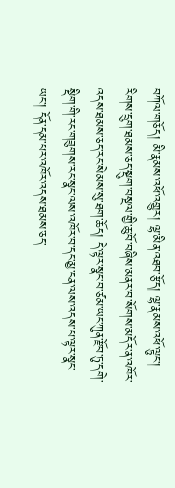བཀོལ་གཅོད། མི་རྣམས་འཕོ་འགྱུར། ལྷ་མིན་འཐབ་རྩོད། ལྷ་རྣམས་འཕོ་ལྟུང་། རིགས་དྲུག་ཐམས་ཅད་སྡུག་བསྔལ་གྱི་ཆུ་བོ་བཞིས་མནར་བ་སོགས་མདོར་ན་འཁོར་འདས་ཐམས་ཅད་རང་སེམས་སུ་ཐག་ཆོད། དེ་ལྟར་སྣང་བ་ཙམ་ཡང་ཀུན་རྫོབ་ཏུ་དགེ་སྡིག་གི་རང་གཟུགས་རང་སྣང་ལས་འཁོར་བ་དང་མྱ་ངན་ལས་འདས་པ་ལྟར་སྣང་ཡང་། དོན་དམ་པར་འཁོར་འདས་ཐམས་ཅད་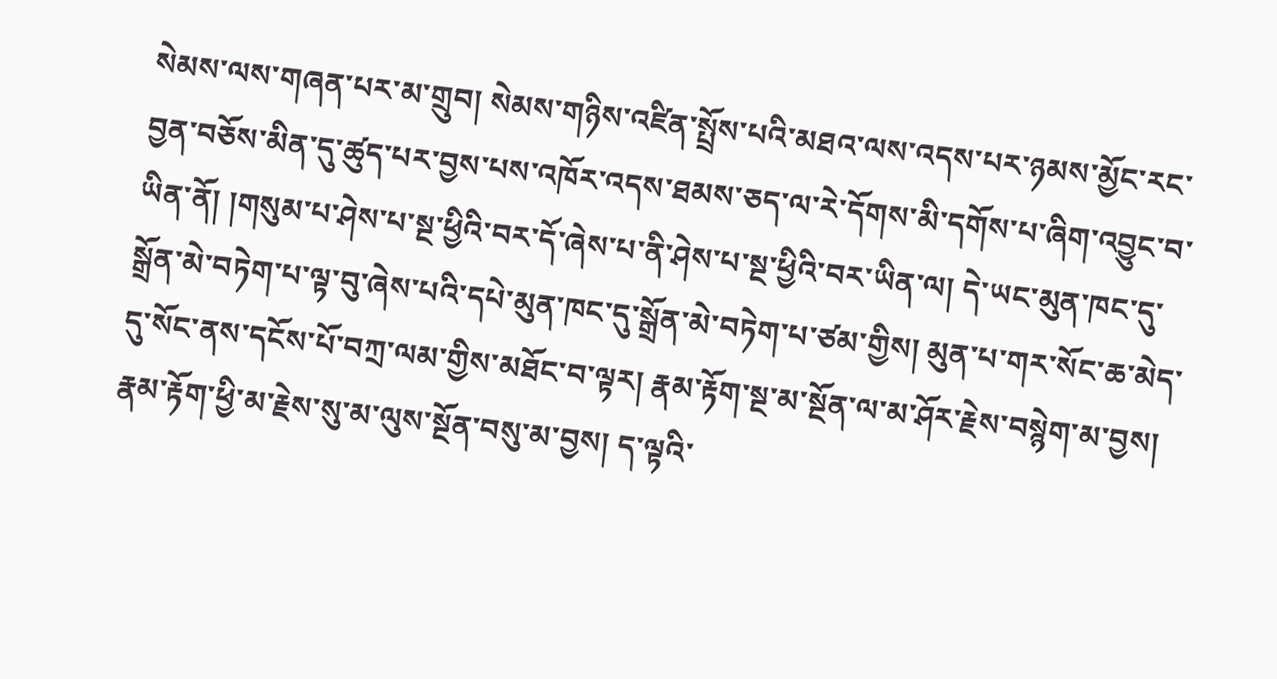སེམས་ལས་གཞན་པར་མ་གྲུབ། སེམས་གཉིས་འཛིན་སྤྲོས་པའི་མཐའ་ལས་འདས་པར་ཉམས་མྱོང་རང་བྱན་བཅོས་མིན་དུ་ཚུད་པར་བྱས་པས་འཁོར་འདས་ཐམས་ཅད་ལ་རེ་དོགས་མི་དགོས་པ་ཞིག་འབྱུང་བ་ཡིན་ནོ། །གསུམ་པ་ཤེས་པ་སྔ་ཕྱིའི་བར་དོ་ཞེས་པ་ནི་ཤེས་པ་སྔ་ཕྱིའི་བར་ཡིན་ལ། དེ་ཡང་མུན་ཁང་དུ་སྒྲོན་མེ་བཏེག་པ་ལྟ་བུ་ཞེས་པའི་དཔེ་མུན་ཁང་དུ་སྒྲོན་མེ་བཏེག་པ་ཙམ་གྱིས། མུན་པ་གར་སོང་ཆ་མེད་དུ་སོང་ནས་དངོས་པོ་བཀྲ་ལམ་གྱིས་མཐོང་བ་ལྟར། རྣམ་རྟོག་སྔ་མ་སྔོན་ལ་མ་ཤོར་རྗེས་བསྙེག་མ་བྱས། རྣམ་རྟོག་ཕྱི་མ་རྗེས་སུ་མ་ལུས་སྔོན་བསུ་མ་བྱས། ད་ལྟའི་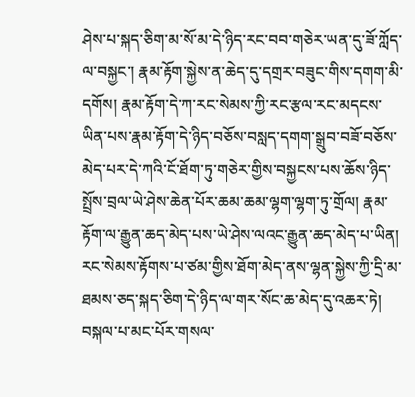ཤེས་པ་སྐད་ཅིག་མ་སོ་མ་དེ་ཉིད་རང་བབ་གཅེར་ཡན་དུ་ཟོ་ཀློད་ལ་བསྐྱང་། རྣམ་རྟོག་སྐྱེས་ན་ཆེད་དུ་དགྲར་བཟུང་གིས་དགག་མི་དགོས། རྣམ་རྟོག་དེ་ཀ་རང་སེམས་ཀྱི་རང་རྩལ་རང་མདངས་ཡིན་པས་རྣམ་རྟོག་དེ་ཉིད་བཅོས་བསླད་དགག་སྒྲུབ་བཟོ་བཅོས་མེད་པར་དེ་ཀའི་ངོ་ཐོག་ཏུ་གཅེར་གྱིས་བསྐྱངས་པས་ཆོས་ཉིད་སྤྲོས་བྲལ་ཡེ་ཤེས་ཆེན་པོར་ཆམ་ཆམ་ལྷག་ལྷག་ཏུ་གྲོལ། རྣམ་རྟོག་ལ་རྒྱུན་ཆད་མེད་པས་ཡེ་ཤེས་ལའང་རྒྱུན་ཆད་མེད་པ་ཡིན། རང་སེམས་རྟོགས་པ་ཙམ་གྱིས་ཐོག་མེད་ནས་ལྷན་སྐྱེས་ཀྱི་དྲི་མ་ཐམས་ཅད་སྐད་ཅིག་དེ་ཉིད་ལ་གར་སོང་ཆ་མེད་དུ་འཆར་ཏེ། བསྐལ་པ་མང་པོར་གསལ་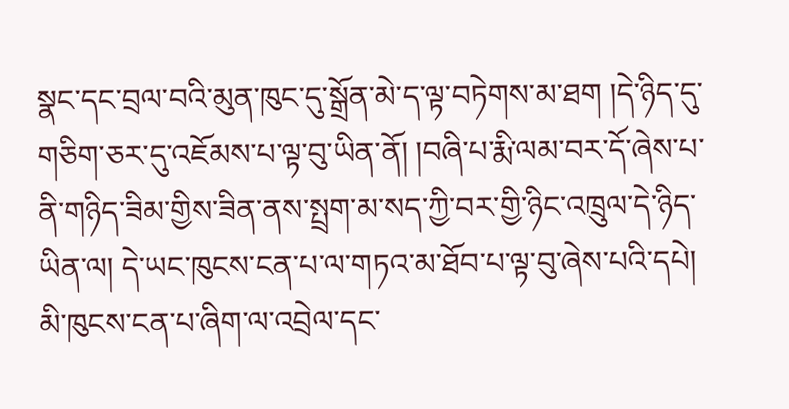སྣང་དང་བྲལ་བའི་མུན་ཁུང་དུ་སྒྲོན་མེ་ད་ལྟ་བཏེགས་མ་ཐག །དེ་ཉིད་དུ་གཅིག་ཅར་དུ་འཇོམས་པ་ལྟ་བུ་ཡིན་ནོ། །བཞི་པ་རྨི་ལམ་བར་དོ་ཞེས་པ་ནི་གཉིད་ཟིམ་གྱིས་ཟིན་ནས་སྤྲག་མ་སད་ཀྱི་བར་གྱི་ཉིང་འཁྲུལ་དེ་ཉིད་ཡིན་ལ། དེ་ཡང་ཁུངས་ངན་པ་ལ་གཏའ་མ་ཐོབ་པ་ལྟ་བུ་ཞེས་པའི་དཔེ། མི་ཁུངས་ངན་པ་ཞིག་ལ་འབྲེལ་དང་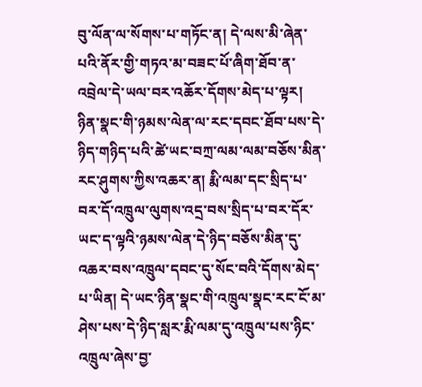བུ་ལོན་ལ་སོགས་པ་གཏོང་ན། དེ་ལས་མི་ཞེན་པའི་ནོར་གྱི་གཏའ་མ་བཟང་པོ་ཞིག་ཐོབ་ན་འབྲེལ་དེ་ཡལ་བར་འཆོར་དོགས་མེད་པ་ལྟར། ཉིན་སྣང་གི་ཉམས་ལེན་ལ་རང་དབང་ཐོབ་པས་དེ་ཉིད་གཉིད་པའི་ཚེ་ཡང་བཀྲ་ལམ་ལམ་བཅོས་མིན་རང་ཤུགས་ཀྱིས་འཆར་ན། རྨི་ལམ་དང་སྲིད་པ་བར་དོ་འཁྲུལ་ལུགས་འདྲ་བས་སྲིད་པ་བར་དོར་ཡང་ད་ལྟའི་ཉམས་ལེན་དེ་ཉིད་བཅོས་མིན་དུ་འཆར་བས་འཁྲུལ་དབང་དུ་སོང་བའི་དོགས་མེད་པ་ཡིན། དེ་ཡང་ཉིན་སྣང་གི་འཁྲུལ་སྣང་རང་ངོ་མ་ཤེས་པས་དེ་ཉིད་སླར་རྨི་ལམ་དུ་འཁྲུལ་པས་ཉིང་འཁྲུལ་ཞེས་བྱ་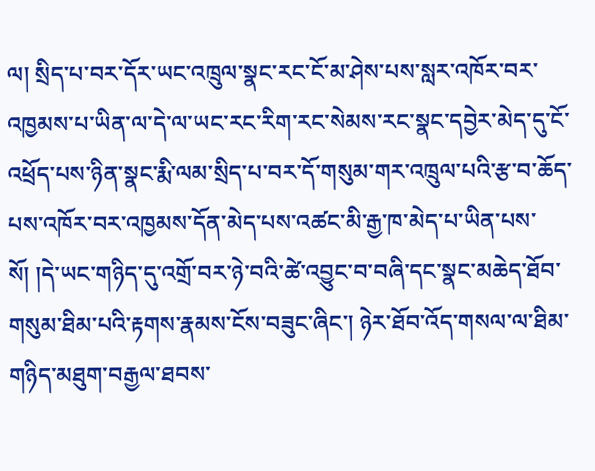ལ། སྲིད་པ་བར་དོར་ཡང་འཁྲུལ་སྣང་རང་ངོ་མ་ཤེས་པས་སླར་འཁོར་བར་འཁྱམས་པ་ཡིན་ལ་དེ་ལ་ཡང་རང་རིག་རང་སེམས་རང་སྣང་དབྱེར་མེད་དུ་ངོ་འཕྲོད་པས་ཉིན་སྣང་རྨི་ལམ་སྲིད་པ་བར་དོ་གསུམ་གར་འཁྲུལ་པའི་རྩ་བ་ཆོད་པས་འཁོར་བར་འཁྱམས་དོན་མེད་པས་འཚང་མི་རྒྱ་ཁ་མེད་པ་ཡིན་པས་སོ། །དེ་ཡང་གཉིད་དུ་འགྲོ་བར་ཉེ་བའི་ཚེ་འབྱུང་བ་བཞི་དང་སྣང་མཆེད་ཐོབ་གསུམ་ཐིམ་པའི་རྟགས་རྣམས་ངོས་བཟུང་ཞིང་། ཉེར་ཐོབ་འོད་གསལ་ལ་ཐིམ་གཉིད་མཐུག་བརྒྱལ་ཐབས་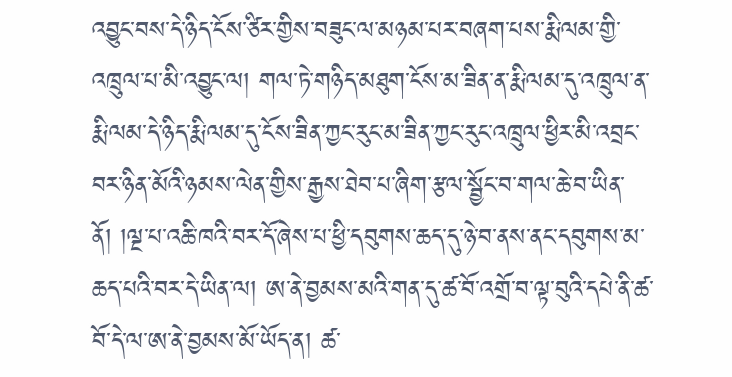འབྱུང་བས་དེ་ཉིད་ངོས་ཙིར་གྱིས་བཟུང་ལ་མཉམ་པར་བཞག་པས་རྨི་ལམ་གྱི་འཁྲུལ་པ་མི་འབྱུང་ལ། གལ་ཏེ་གཉིད་མཐུག་ངོས་མ་ཟིན་ན་རྨི་ལམ་དུ་འཁྲུལ་ན་རྨི་ལམ་དེ་ཉིད་རྨི་ལམ་དུ་ངོས་ཟིན་ཀྱང་རུང་མ་ཟིན་ཀྱང་རུང་འཁྲུལ་ཕྱིར་མི་འབྲང་བར་ཉིན་མོའི་ཉམས་ལེན་གྱིས་རྒྱས་ཐེབ་པ་ཞིག་རྩལ་སྦྱོང་བ་གལ་ཆེ་བ་ཡིན་ནོ། །ལྔ་པ་འཆི་ཁའི་བར་དོ་ཞེས་པ་ཕྱི་དབུགས་ཆད་དུ་ཉེ་བ་ནས་ནང་དབུགས་མ་ཆད་པའི་བར་དེ་ཡིན་ལ། ཨ་ནེ་བྱམས་མའི་གན་དུ་ཚ་བོ་འགྲོ་བ་ལྟ་བུའི་དཔེ་ནི་ཚ་བོ་དེ་ལ་ཨ་ནེ་བྱམས་མོ་ཡོད་ན། ཚ་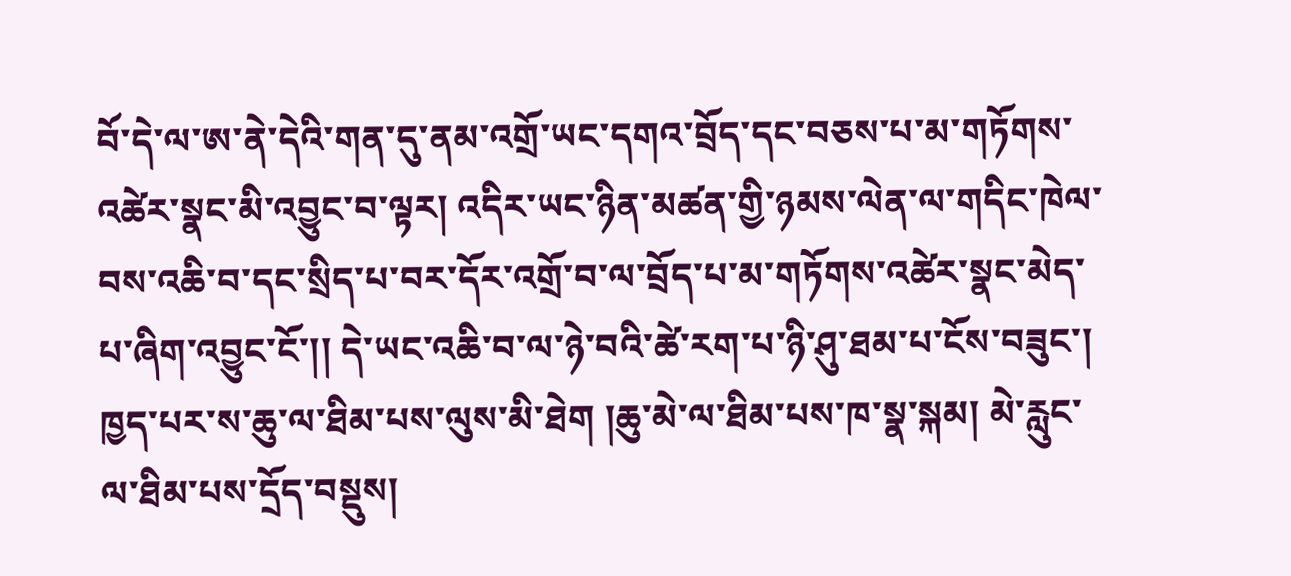བོ་དེ་ལ་ཨ་ནེ་དེའི་གན་དུ་ནམ་འགྲོ་ཡང་དགའ་བྲོད་དང་བཅས་པ་མ་གཏོགས་འཚེར་སྣང་མི་འབྱུང་བ་ལྟར། འདིར་ཡང་ཉིན་མཚན་གྱི་ཉམས་ལེན་ལ་གདིང་ཁེལ་བས་འཆི་བ་དང་སྲིད་པ་བར་དོར་འགྲོ་བ་ལ་བྲོད་པ་མ་གཏོགས་འཚེར་སྣང་མེད་པ་ཞིག་འབྱུང་ངོ་།། དེ་ཡང་འཆི་བ་ལ་ཉེ་བའི་ཚེ་རག་པ་ཉི་ཤུ་ཐམ་པ་ངོས་བཟུང་། ཁྱད་པར་ས་ཆུ་ལ་ཐིམ་པས་ལུས་མི་ཐེག །ཆུ་མེ་ལ་ཐིམ་པས་ཁ་སྣ་སྐམ། མེ་རླུང་ལ་ཐིམ་པས་དྲོད་བསྡུས།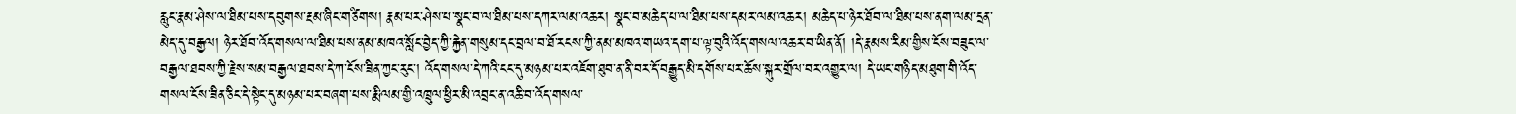རླུང་རྣམ་ཤེས་ལ་ཐིམ་པས་དབུགས་རྔམ་ཞིང་གཙིགས། རྣམ་པར་ཤེས་པ་སྣང་བ་ལ་ཐིམ་པས་དཀར་ལམ་འཆར། སྣང་བ་མཆེད་པ་ལ་ཐིམ་པས་དམར་ལམ་འཆར། མཆེད་པ་ཉེར་ཐོབ་ལ་ཐིམ་པས་ནག་ལམ་དྲན་མེད་དུ་བརྒྱལ། ཉེར་ཐོབ་འོད་གསལ་ལ་ཐིམ་པས་ནམ་མཁའ་སློང་བྱེད་ཀྱི་རྐྱེན་གསུམ་དང་བྲལ་བ་ཐོ་རངས་ཀྱི་ནམ་མཁའ་གཡའ་དག་པ་ལྟ་བུའི་འོད་གསལ་འཆར་བ་ཡིན་ནོ། །དེ་རྣམས་རིམ་གྱིས་ངོས་བཟུང་ལ་བརྒྱལ་ཐབས་ཀྱི་རྗེས་སམ་བརྒྱལ་ཐབས་དེ་ཀ་ངོས་ཟིན་ཀྱང་རུང་། འོད་གསལ་དེ་ཀའི་ངང་དུ་མཉམ་པར་འཇོག་ཐུབ་ན་ནི་བར་དོ་བརྒྱུད་མི་དགོས་པར་ཆོས་སྐུར་གྲོལ་བར་འགྱུར་ལ། དེ་ཡང་གཉིད་མཐུག་གི་འོད་གསལ་ངོས་ཟིན་ཅིང་དེ་སྟེང་དུ་མཉམ་པར་བཞག་པས་རྨི་ལམ་གྱི་འཁྲུལ་ཕྱིར་མི་འབྲང་ན་འཆི་བ་འོད་གསལ་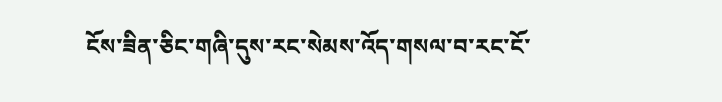ངོས་ཟིན་ཅིང་གཞི་དུས་རང་སེམས་འོད་གསལ་བ་རང་ངོ་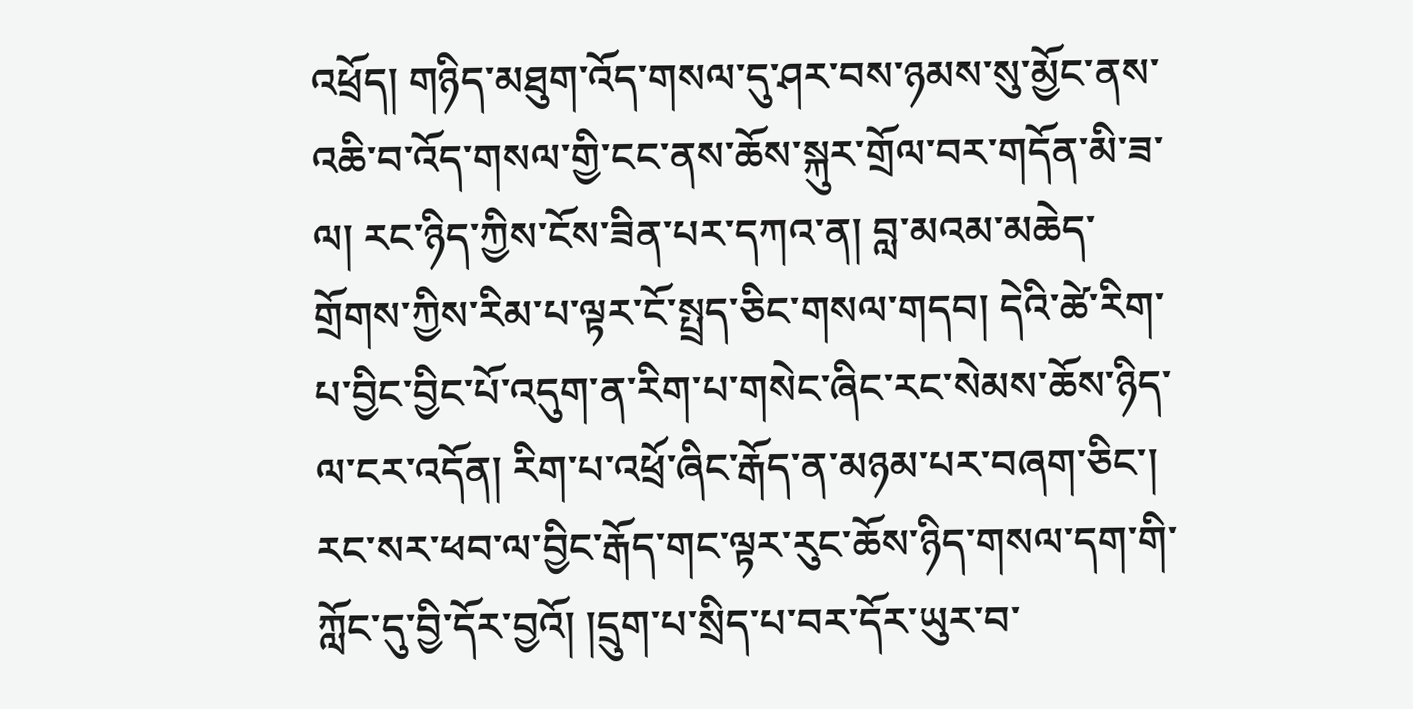འཕྲོད། གཉིད་མཐུག་འོད་གསལ་དུ་ཤར་བས་ཉམས་སུ་མྱོང་ནས་འཆི་བ་འོད་གསལ་གྱི་ངང་ནས་ཆོས་སྐུར་གྲོལ་བར་གདོན་མི་ཟ་ལ། རང་ཉིད་ཀྱིས་ངོས་ཟིན་པར་དཀའ་ན། བླ་མའམ་མཆེད་གྲོགས་ཀྱིས་རིམ་པ་ལྟར་ངོ་སྤྲད་ཅིང་གསལ་གདབ། དེའི་ཚེ་རིག་པ་བྱིང་བྱིང་པོ་འདུག་ན་རིག་པ་གསེང་ཞིང་རང་སེམས་ཆོས་ཉིད་ལ་ངར་འདོན། རིག་པ་འཕྲོ་ཞིང་རྒོད་ན་མཉམ་པར་བཞག་ཅིང་། རང་སར་ཕབ་ལ་བྱིང་རྒོད་གང་ལྟར་རུང་ཆོས་ཉིད་གསལ་དག་གི་ཀློང་དུ་བྱི་དོར་བྱའོ། །དྲུག་པ་སྲིད་པ་བར་དོར་ཡུར་བ་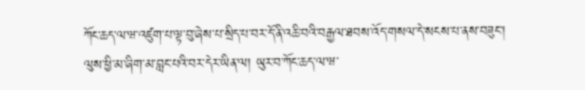ཀོང་ཆད་ལ་ཝ་འཛུག་པ་ལྟ་བུ་ཞེས་པ་སྲིད་པ་བར་དོ་ནི་འཆི་བའི་བརྒྱལ་ཐབས་འོད་གསལ་དེ་སངས་པ་ནས་བཟུང་། ལུས་ཕྱི་མ་ཞིག་མ་བླང་པའི་བར་དེར་ཡིན་ལ། ཡུར་བ་ཀོང་ཆད་ལ་ཝ་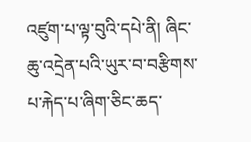འཛུག་པ་ལྟ་བུའི་དཔེ་ནི། ཞིང་ཆུ་འདྲེན་པའི་ཡུར་བ་བརྩིགས་པ་རྐེད་པ་ཞིག་ཅིང་ཆད་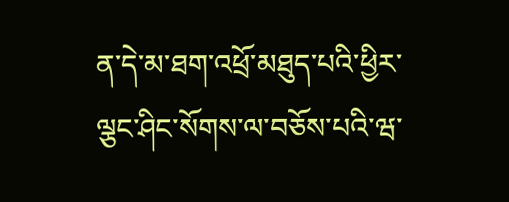ན་དེ་མ་ཐག་འཕྲོ་མཐུད་པའི་ཕྱིར་ལྕང་ཤིང་སོགས་ལ་བཅོས་པའི་ཝ་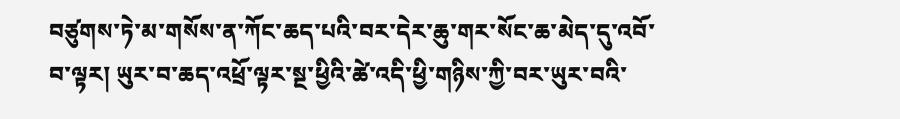བཙུགས་ཏེ་མ་གསོས་ན་ཀོང་ཆད་པའི་བར་དེར་ཆུ་གར་སོང་ཆ་མེད་དུ་འབོ་བ་ལྟར། ཡུར་བ་ཆད་འཕྲོ་ལྟར་སྔ་ཕྱིའི་ཚེ་འདི་ཕྱི་གཉིས་ཀྱི་བར་ཡུར་བའི་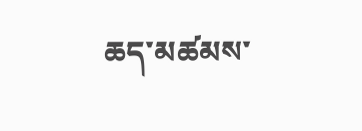ཆད་མཚམས་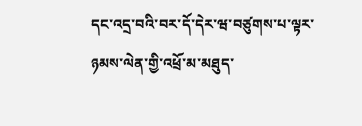དང་འདྲ་བའི་བར་དོ་དེར་ཝ་བཙུགས་པ་ལྟར་ཉམས་ལེན་གྱི་འཕྲོ་མ་མཐུད་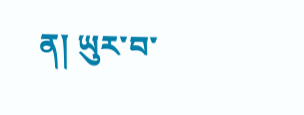ན། ཡུར་བ་